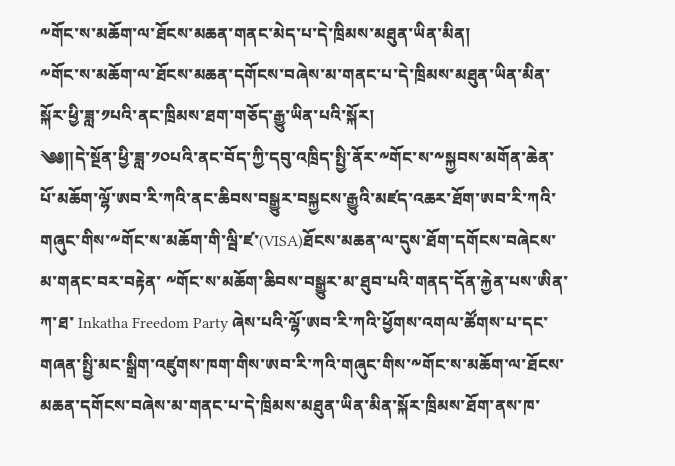༸གོང་ས་མཆོག་ལ་ཐོངས་མཆན་གནང་མེད་པ་དེ་ཁྲིམས་མཐུན་ཡིན་མིན།
༸གོང་ས་མཆོག་ལ་ཐོངས་མཆན་དགོངས་བཞེས་མ་གནང་པ་དེ་ཁྲིམས་མཐུན་ཡིན་མིན་སྐོར་ཕྱི་ཟླ་༡པའི་ནང་ཁྲིམས་ཐག་གཅོད་རྒྱུ་ཡིན་པའི་སྐོར།
༄༅༎དེ་སྔོན་ཕྱི་ཟླ་༡༠པའི་ནང་བོད་ཀྱི་དབུ་འཁྲིད་སྤྱི་ནོར་༸གོང་ས་༸སྐྱབས་མགོན་ཆེན་པོ་མཆོག་ལྷོ་ཨབ་རི་ཀའི་ནང་ཆིབས་བསྒྱུར་བསྐྱངས་རྒྱུའི་མཛད་འཆར་ཐོག་ཨབ་རི་ཀའི་གཞུང་གིས་༸གོང་ས་མཆོག་གི་ལྦི་ཛ་(VISA)ཐོངས་མཆན་ལ་དུས་ཐོག་དགོངས་བཞེངས་མ་གནང་བར་བརྟེན་ ༸གོང་ས་མཆོག་ཆིབས་བསྒྱུར་མ་ཐུབ་པའི་གནད་དོན་རྐྱེན་པས་ཨིན་ཀ་ཐ་ Inkatha Freedom Party ཞེས་པའི་ལྷོ་ཨབ་རི་ཀའི་ཕྱོགས་འགལ་ཚོགས་པ་དང་གཞན་སྤྱི་མང་སྒྲིག་འཛུགས་ཁག་གིས་ཨབ་རི་ཀའི་གཞུང་གིས་༸གོང་ས་མཆོག་ལ་ཐོངས་མཆན་དགོངས་བཞེས་མ་གནང་པ་དེ་ཁྲིམས་མཐུན་ཡིན་མིན་སྐོར་ཁྲིམས་ཐོག་ནས་ཁ་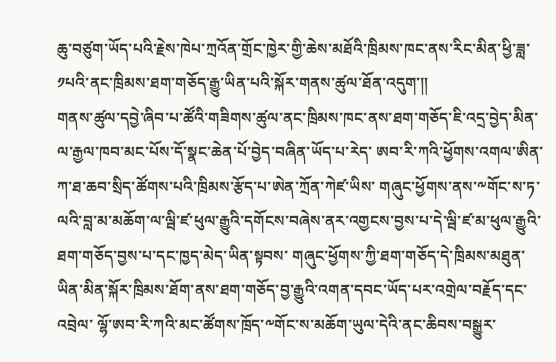ཆུ་བཙུག་ཡོད་པའི་རྗེས་ཁེཔ་ཀྲའོན་གྲོང་ཁྱེར་གྱི་ཆེས་མཐོའི་ཁྲིམས་ཁང་ནས་རིང་མིན་ཕྱི་ཟླ་༡པའི་ནང་ཁྲིམས་ཐག་གཅོད་རྒྱུ་ཡིན་པའི་སྐོར་གནས་ཚུལ་ཐོན་འདུག་༎
གནས་ཚུལ་དབྱེ་ཞིབ་པ་ཚོའི་གཟིགས་ཚུལ་ནང་ཁྲིམས་ཁང་ནས་ཐག་གཅོད་ཇི་འདྲ་བྱེད་མིན་ལ་རྒྱལ་ཁབ་མང་པོས་དོ་སྣང་ཆེན་པོ་བྱེད་བཞིན་ཡོད་པ་རེད་ ཨབ་རི་ཀའི་ཕྱོགས་འགལ་ཨིན་ཀ་ཐ་ཆབ་སྲིད་ཚོགས་པའི་ཁྲིམས་རྩོད་པ་ཨེན་ཀྲོན་ཀེཛ་ཡིས་ གཞུང་ཕྱོགས་ནས་༸གོང་ས་ཏ་ལའི་བླ་མ་མཆོག་ལ་ལྦི་ཛ་ཕུལ་རྒྱུའི་དགོངས་བཞེས་ནར་འགྱངས་བྱས་པ་དེ་ལྦི་ཛ་མ་ཕུལ་རྒྱུའི་ཐག་གཅོད་བྱས་པ་དང་ཁྱད་མེད་ཡིན་སྟབས་ གཞུང་ཕྱོགས་ཀྱི་ཐག་གཅོད་དེ་ཁྲིམས་མཐུན་ཡིན་མིན་སྐོར་ཁྲིམས་ཐོག་ནས་ཐག་གཅོད་བྱ་རྒྱུའི་འགན་དབང་ཡོད་པར་འགྲེལ་བརྗོད་དང་འབྲེལ་ ལྷོ་ཨབ་རི་ཀའི་མང་ཚོགས་ཁྲོད་༸གོང་ས་མཆོག་ཡུལ་དེའི་ནང་ཆིབས་བསྒྱུར་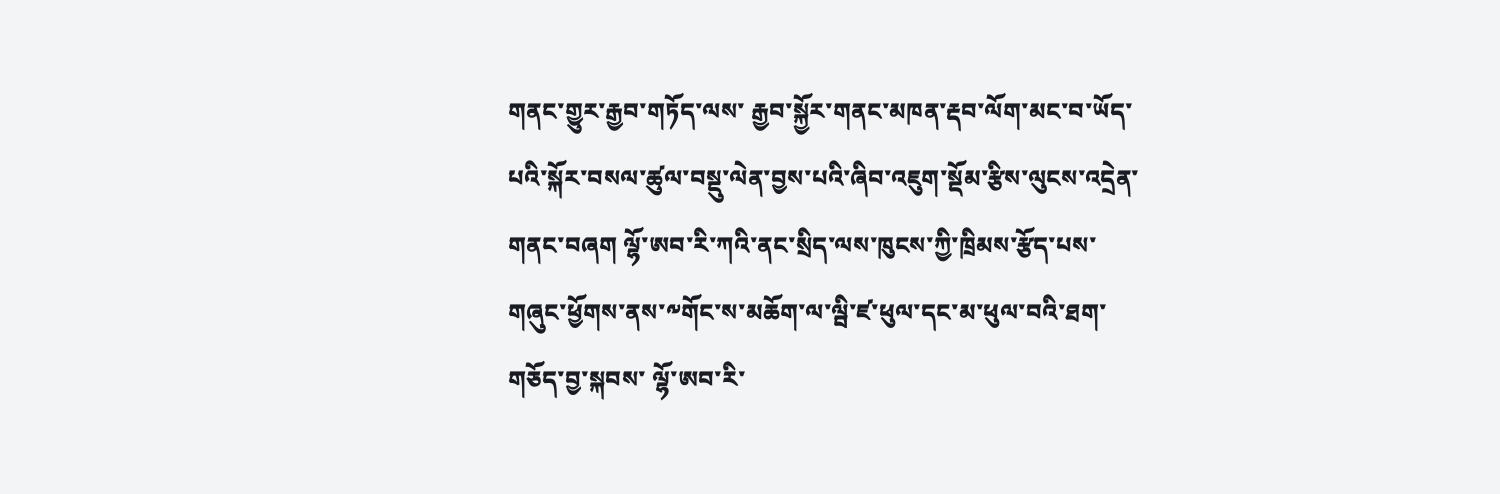གནང་གྱུར་རྒྱབ་གཏོད་ལས་ རྒྱབ་སྐྱོར་གནང་མཁན་རྡབ་ལོག་མང་བ་ཡོད་པའི་སྐོར་བསལ་ཚུལ་བསྡུ་ལེན་བྱས་པའི་ཞིབ་འཇུག་སྡོམ་རྩིས་ལུངས་འདྲེན་གནང་བཞག ལྷོ་ཨབ་རི་ཀའི་ནང་སྲིད་ལས་ཁུངས་ཀྱི་ཁྲིམས་རྩོད་པས་ གཞུང་ཕྱོགས་ནས་༸གོང་ས་མཆོག་ལ་ལྦི་ཛ་ཕུལ་དང་མ་ཕུལ་བའི་ཐག་གཅོད་བྱ་སྐབས་ ལྷོ་ཨབ་རི་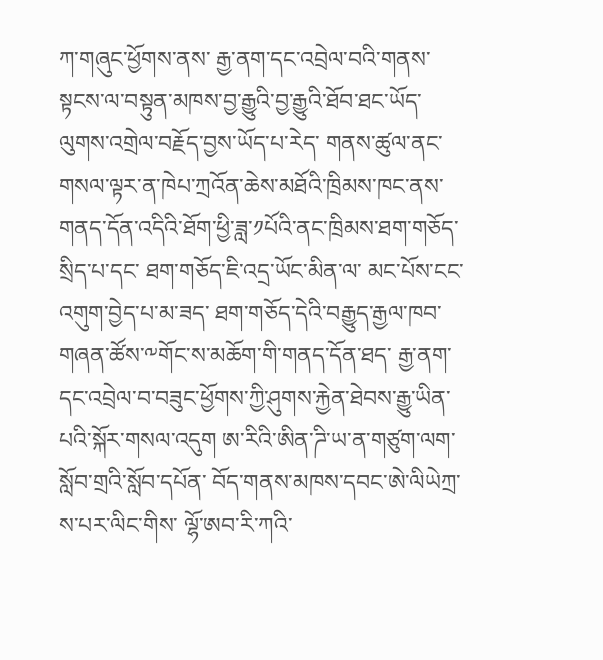ཀ་གཞུང་ཕྱོགས་ནས་ རྒྱ་ནག་དང་འབྲེལ་བའི་གནས་སྟངས་ལ་བསྟུན་མཁས་བྱ་རྒྱུའི་བྱ་རྒྱུའི་ཐོབ་ཐང་ཡོད་ལུགས་འགྲེལ་བརྗོད་བྱས་ཡོད་པ་རེད་ གནས་ཚུལ་ནང་གསལ་ལྟར་ན་ཁེཔ་ཀྲའོན་ཆེས་མཐོའི་ཁྲིམས་ཁང་ནས་ གནད་དོན་འདིའི་ཐོག་ཕྱི་ཟླ་༡པོའི་ནང་ཁྲིམས་ཐག་གཅོད་སྲིད་པ་དང་ ཐག་གཅོད་ཇི་འདྲ་ཡོང་མིན་ལ་ མང་པོས་ངང་འགུག་བྱེད་པ་མ་ཟད་ ཐག་གཅོད་དེའི་བརྒྱུད་རྒྱལ་ཁབ་གཞན་ཚོས་༸གོང་ས་མཆོག་གི་གནད་དོན་ཐད་ རྒྱ་ནག་དང་འབྲེལ་བ་བཟུང་ཕྱོགས་ཀྱི་ཤུགས་རྐྱེན་ཐེབས་རྒྱུ་ཡིན་པའི་སྐོར་གསལ་འདུག ཨ་རིའི་ཨིན་ཌི་ཡ་ན་གཙུག་ལག་སློབ་གྲའི་སློབ་དཔོན་ བོད་གནས་མཁས་དབང་ཨེ་ལིཡེཀྲ་ས་པར་ལིང་གིས་ ལྷོ་ཨབ་རི་ཀའི་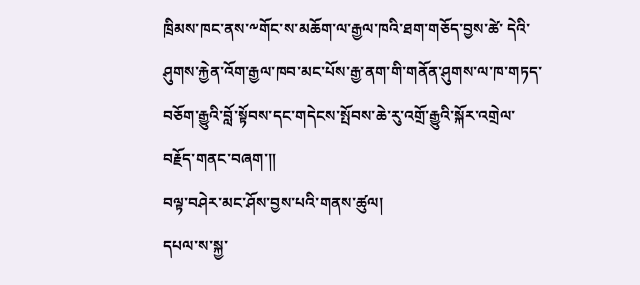ཁྲིམས་ཁང་ནས་༸གོང་ས་མཆོག་ལ་རྒྱལ་ཁའི་ཐག་གཅོད་བྱས་ཚེ་ དེའི་ཤུགས་རྐྱེན་འོག་རྒྱལ་ཁབ་མང་པོས་རྒྱ་ནག་གི་གནོན་ཤུགས་ལ་ཁ་གཏད་བཅོག་རྒྱུའི་བློ་སྟོབས་དང་གདེངས་སྤོབས་ཆེ་རུ་འགྲོ་རྒྱུའི་སྐོར་འགྲེལ་བརྗོད་གནང་བཞག་༎
བལྟ་བཤེར་མང་ཤོས་བྱས་པའི་གནས་ཚུལ།
དཔལ་ས་སྐྱ་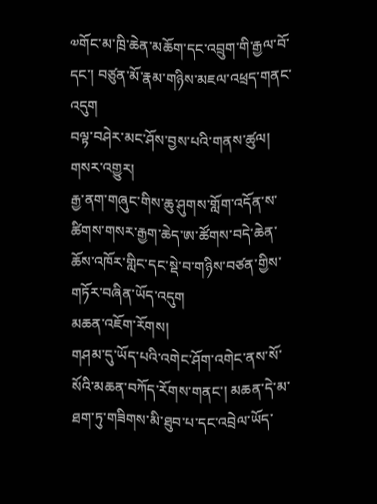༧གོང་མ་ཁྲི་ཆེན་མཆོག་དང་འབྲུག་གི་རྒྱལ་བོ་དང་། བཙུན་མོ་རྣམ་གཉིས་མཇལ་འཕྲད་གནང་འདུག
བལྟ་བཤེར་མང་ཤོས་བྱས་པའི་གནས་ཚུལ།
གསར་འགྱུར།
རྒྱ་ནག་གཞུང་གིས་ཆུ་ཤུགས་གློག་འདོན་ས་ཚིགས་གསར་རྒྱག་ཆེད་ཨ་ཚོགས་བདེ་ཆེན་ཆོས་འཁོར་གླིང་དང་སྡེ་བ་གཉིས་བཙན་གྱིས་གཏོར་བཞིན་ཡོད་འདུག
མཆན་འཇོག་རོགས།
གཤམ་དུ་ཡོད་པའི་འགེང་ཤོག་འགེང་ནས་སོ་སོའི་མཆན་བཀོད་རོགས་གནང་། མཆན་དེ་མ་ཐག་ཏུ་གཟིགས་མི་ཐུབ་པ་དང་འབྲེལ་ཡོད་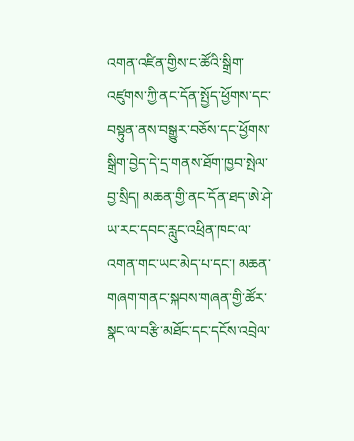འགན་འཛིན་གྱིས་ང་ཚོའི་སྒྲིག་འཛུགས་ཀྱི་ནང་དོན་སྤྱོད་ཕྱོགས་དང་བསྟུན་ནས་བསྒྱུར་བཅོས་དང་ཕྱོགས་སྒྲིག་བྱེད་དེ་དྲ་གནས་ཐོག་ཁྱབ་སྤེལ་བྱ་སྲིད། མཆན་གྱི་ནང་དོན་ཐད་ཨེ་ཤེ་ཡ་རང་དབང་རླུང་འཕྲིན་ཁང་ལ་འགན་གང་ཡང་མེད་པ་དང་། མཆན་གཞག་གནང་སྐབས་གཞན་གྱི་ཚོར་སྣང་ལ་བརྩི་མཐོང་དང་དངོས་འབྲེལ་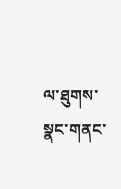ལ་ཐུགས་སྣང་གནང་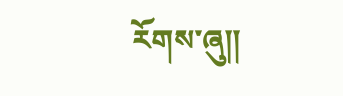རོགས་ཞུ༎